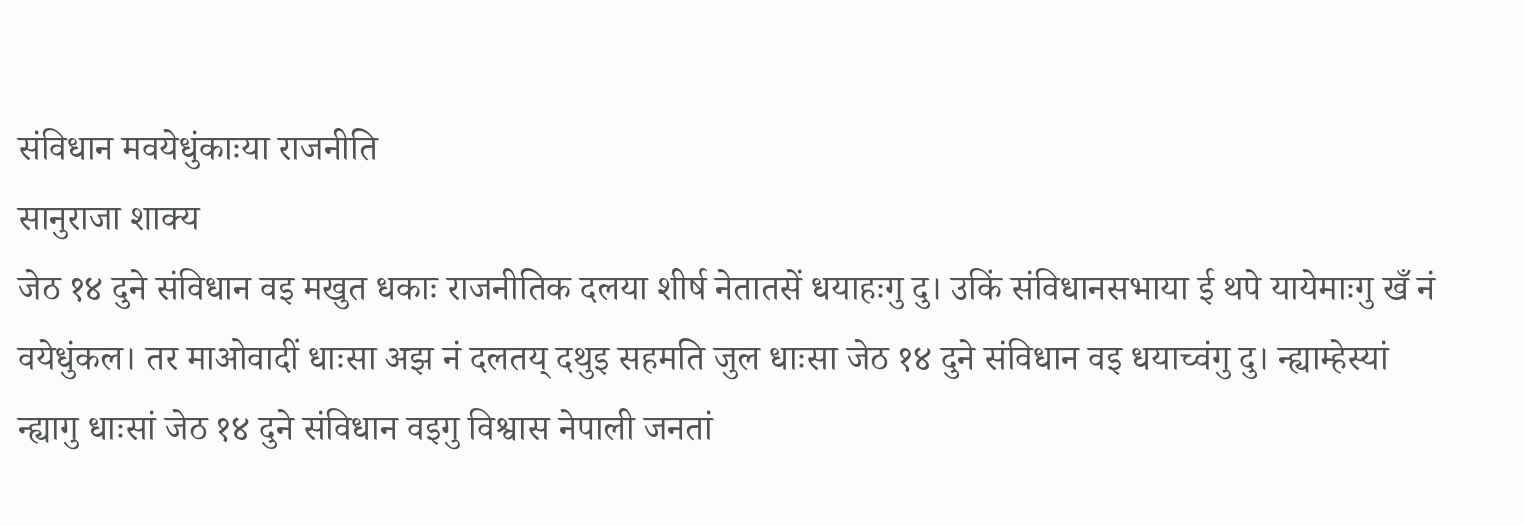संविधान मवयेधुंकाःया राजनीति
सानुराजा शाक्य
जेठ १४ दुने संविधान वइ मखुत धकाः राजनीतिक दलया शीर्ष नेतातसें धयाहःगु दु। उकिं संविधानसभाया ई थपे यायेमाःगु खँ नं वयेधुंकल। तर माओवादीं धाःसा अझ नं दलतय् दथुइ सहमति जुल धाःसा जेठ १४ दुने संविधान वइ धयाच्वंगु दु। न्ह्याम्हेस्यां न्ह्यागु धाःसां जेठ १४ दुने संविधान वइगु विश्वास नेपाली जनतां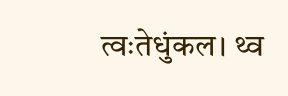त्वःतेधुंकल। थ्व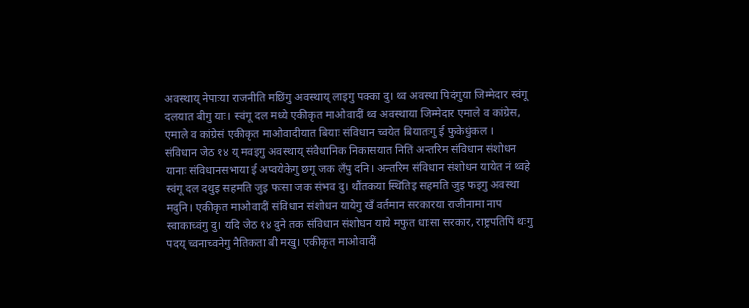अवस्थाय् नेपाःया राजनीति मछिंगु अवस्थाय् लाइगु पक्का दु। थ्व अवस्था पिदंगुया जिम्मेदार स्वंगू दलयात बीगु याः। स्वंगू दल मध्ये एकीकृत माओवादीं थ्व अवस्थाया जिम्मेदार एमाले व कांग्रेस, एमाले व कांग्रेसं एकीकृत माओवादीयात बियाः संविधान च्वयेत बियातःगु ई फुकेधुंकल ।
संविधान जेठ १४ य् मवइगु अवस्थाय् संवैधानिक निकासयात नितिं अन्तरिम संविधान संशोधन यानाः संविधानसभाया ई अप्वयेकेगु छगू जक लँपु दनि। अन्तरिम संविधान संशोधन यायेत नं थ्वहे स्वंगू दल दथुइ सहमति जुइ फःसा जक संभव दु। थौंतकया स्थितिइ सहमति जुइ फइगु अवस्था मदुनि। एकीकृत माओवादीं संविधान संशोधन यायेगु खँ वर्तमान सरकारया राजीनामा नाप स्वाकाच्वंगु दु। यदि जेठ १४ दुने तक संविधान संशोधन याये मफुत धाःसा सरकार, राष्ट्रपतिपिं थःगु पदय् च्वनाच्वनेगु नैतिकता बी मखु। एकीकृत माओवादीं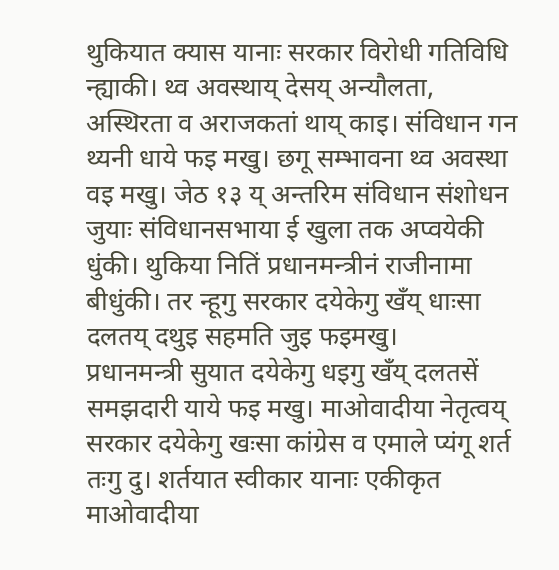थुकियात क्यास यानाः सरकार विरोधी गतिविधि न्ह्याकी। थ्व अवस्थाय् देसय् अन्यौलता, अस्थिरता व अराजकतां थाय् काइ। संविधान गन थ्यनी धाये फइ मखु। छगू सम्भावना थ्व अवस्था वइ मखु। जेठ १३ य् अन्तरिम संविधान संशोधन जुयाः संविधानसभाया ई खुला तक अप्वयेकी धुंकी। थुकिया नितिं प्रधानमन्त्रीनं राजीनामा बीधुंकी। तर न्हूगु सरकार दयेकेगु खँय् धाःसा दलतय् दथुइ सहमति जुइ फइमखु।
प्रधानमन्त्री सुयात दयेकेगु धइगु खँय् दलतसें समझदारी याये फइ मखु। माओवादीया नेतृत्वय् सरकार दयेकेगु खःसा कांग्रेस व एमाले प्यंगू शर्त तःगु दु। शर्तयात स्वीकार यानाः एकीकृत माओवादीया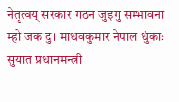नेतृत्वय् सरकार गठन जुइगु सम्भावना म्हो जक दु। माधवकुमार नेपाल धुंकाः सुयात प्रधानमन्त्री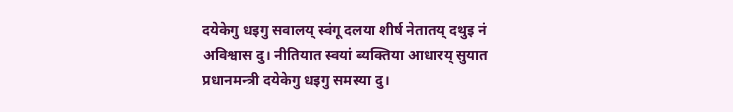दयेकेगु धइगु सवालय् स्वंगू दलया शीर्ष नेतातय् दथुइ नं अविश्वास दु। नीतियात स्वयां ब्यक्तिया आधारय् सुयात प्रधानमन्त्री दयेकेगु धइगु समस्या दु।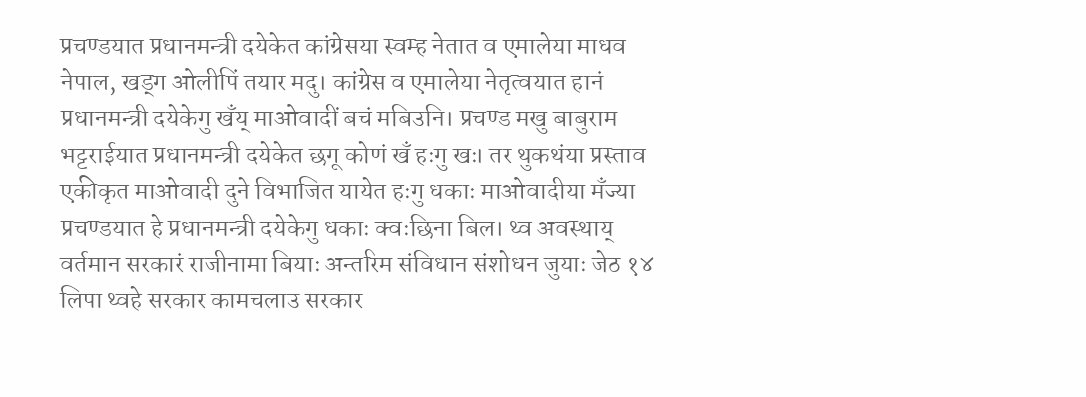प्रचण्डयात प्रधानमन्त्री दयेकेत कांग्रेसया स्वम्ह नेतात व एमालेया माधव नेपाल, खड्ग ओलीपिं तयार मदु। कांग्रेस व एमालेया नेतृत्वयात हानं प्रधानमन्त्री दयेकेगु खँय् माओवादीं बचं मबिउनि। प्रचण्ड मखु बाबुराम भट्टराईयात प्रधानमन्त्री दयेकेत छगू कोणं खँ हःगु खः। तर थुकथंया प्रस्ताव एकीकृत माओवादी दुने विभाजित यायेत हःगु धकाः माओवादीया मँज्या प्रचण्डयात हे प्रधानमन्त्री दयेकेगु धकाः क्वःछिना बिल। थ्व अवस्थाय् वर्तमान सरकारं राजीनामा बियाः अन्तरिम संविधान संशोधन जुयाः जेठ १४ लिपा थ्वहे सरकार कामचलाउ सरकार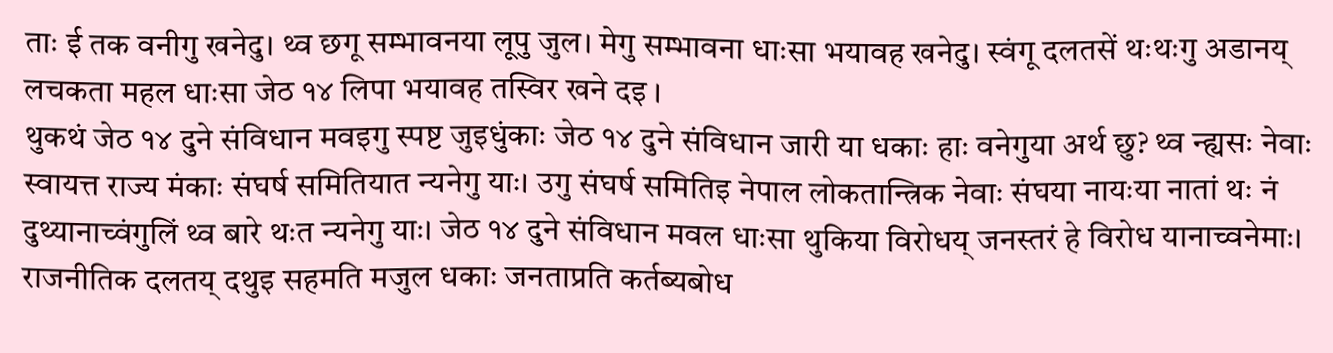ताः ई तक वनीगु खनेदु। थ्व छगू सम्भावनया लूपु जुल। मेगु सम्भावना धाःसा भयावह खनेदु। स्वंगू दलतसें थःथःगु अडानय् लचकता महल धाःसा जेठ १४ लिपा भयावह तस्विर खने दइ ।
थुकथं जेठ १४ दुने संविधान मवइगु स्पष्ट जुइधुंकाः जेठ १४ दुने संविधान जारी या धकाः हाः वनेगुया अर्थ छु? थ्व न्ह्यसः नेवाः स्वायत्त राज्य मंकाः संघर्ष समितियात न्यनेगु याः। उगु संघर्ष समितिइ नेपाल लोकतान्त्रिक नेवाः संघया नायःया नातां थः नं दुथ्यानाच्वंगुलिं थ्व बारे थःत न्यनेगु याः। जेठ १४ दुने संविधान मवल धाःसा थुकिया विरोधय् जनस्तरं हे विरोध यानाच्वनेमाः। राजनीतिक दलतय् दथुइ सहमति मजुल धकाः जनताप्रति कर्तब्यबोध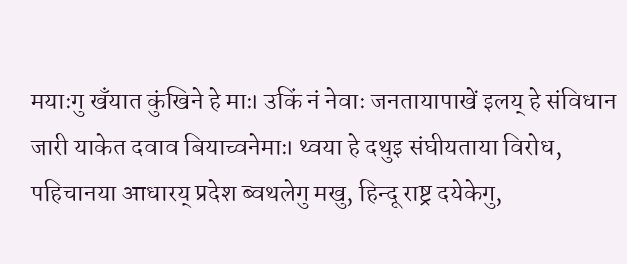मयाःगु खँयात कुंखिने हे माः। उकिं नं नेवाः जनतायापाखें इलय् हे संविधान जारी याकेत दवाव बियाच्वनेमाः। थ्वया हे दथुइ संघीयताया विरोध, पहिचानया आधारय् प्रदेश ब्वथलेगु मखु, हिन्दू राष्ट्र दयेकेगु,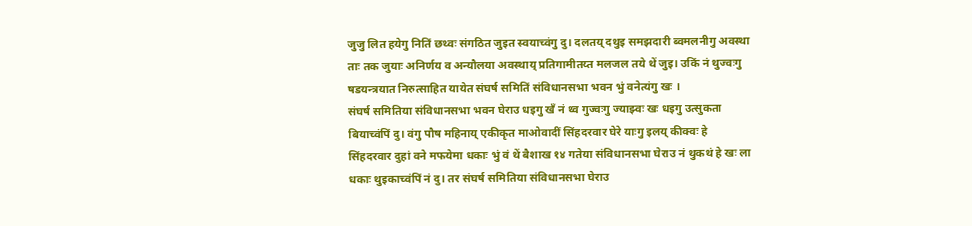जुजु लित हयेगु नितिं छथ्वः संगठित जुइत स्वयाच्वंगु दु। दलतय् दथुइ समझदारी ब्वमलनीगु अवस्था ताः तक जुयाः अनिर्णय व अन्यौलया अवस्थाय् प्रतिगामीतय्त मलजल तये थें जुइ। उकिं नं थुज्वःगु षडयन्त्रयात निरुत्साहित यायेत संघर्ष समितिं संविधानसभा भवन भुं वनेत्यंगु खः ।
संघर्ष समितिया संविधानसभा भवन घेराउ धइगु खँ नं थ्व गुज्वःगु ज्याझ्वः खः धइगु उत्सुकता बियाच्वंपिं दु। वंगु पौष महिनाय् एकीकृत माओवादीं सिंहदरवार घेरे याःगु इलय् कीक्वः हे सिंहदरवार दुहां वने मफयेमा धकाः भुं वं थें बैशाख १४ गतेया संविधानसभा घेराउ नं थुकथं हे खः ला धकाः थुइकाच्वंपिं नं दु। तर संघर्ष समितिया संविधानसभा घेराउ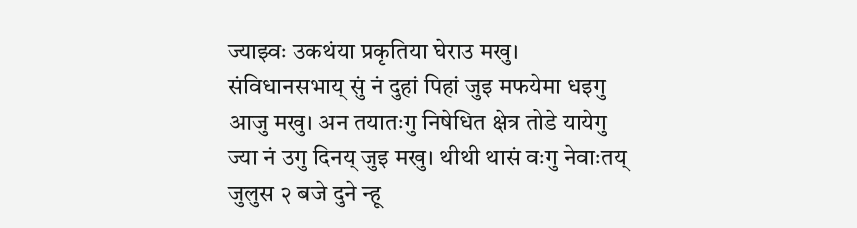ज्याझ्वः उकथंया प्रकृतिया घेराउ मखु। संविधानसभाय् सुं नं दुहां पिहां जुइ मफयेमा धइगु आजु मखु। अन तयातःगु निषेधित क्षेत्र तोडे यायेगु ज्या नं उगु दिनय् जुइ मखु। थीथी थासं वःगु नेवाःतय् जुलुस २ बजे दुने न्हू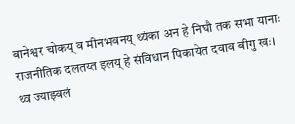बानेश्वर चोकय् व मीनभवनय् थ्यंका अन हे निघौ तक सभा यानाः राजनीतिक दलतय्त इलय् हे संविधान पिकायेत दवाव बीगु खः। थ्व ज्याझ्वलं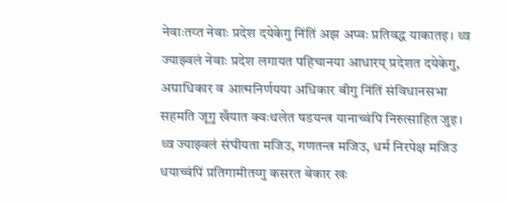नेवाःतय्त नेवाः प्रदेश दयेकेगु निंतिं अझ अप्वः प्रतिवद्ध याकातइ। थ्व ज्याझ्वलं नेवाः प्रदेश लगायत पहिचानया आधारय् प्रदेशत दयेकेगु, अग्राधिकार व आत्मनिर्णयया अधिकार बीगु निंतिं संविधानसभा सहमति जूगु खँयात क्वःथलेत षडयन्त्र यानाच्वंपि निरुत्साहित जुइ। थ्व ज्याझ्वलं संघीयता मजिउ, गणतन्त्र मजिउ, धर्म निरपेक्ष मजिउ धयाच्वंपिं प्रतिगामीतय्गु कसरत बेकार खः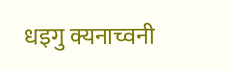धइगु क्यनाच्वनी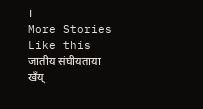।
More Stories Like this
जातीय संघीयताया खँय्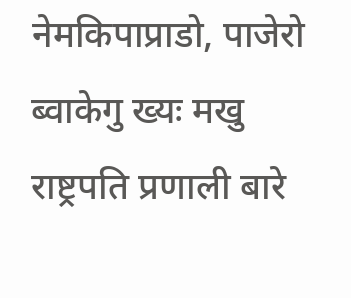नेमकिपाप्राडो, पाजेरो ब्वाकेगु ख्यः मखु
राष्ट्रपति प्रणाली बारे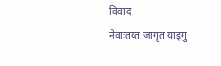विवाद
नेवाःतय्त जागृत याइगु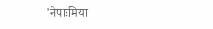'नेपाःमिया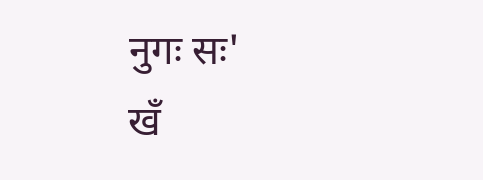नुगः सः'
खँ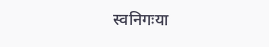स्वनिगःया